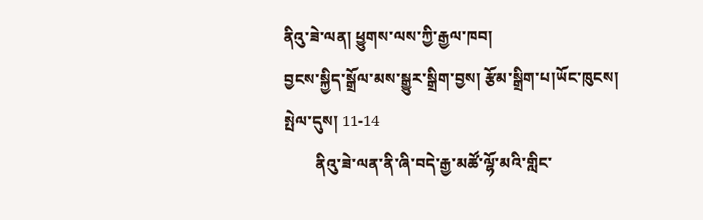ནིའུ་ཟེ་ལན། ཕྱུགས་ལས་ཀྱི་རྒྱལ་ཁབ།
བྱངས་སྐྱིད་སྒྲོལ་མས་སྒྱུར་སྒྲིག་བྱས། རྩོམ་སྒྲིག་པ།ཡོང་ཁུངས། སྤེལ་དུས། 11-14
        ནིའུ་ཟེ་ལན་ནི་ཞི་བདེ་རྒྱ་མཚོ་ལྷོ་མའི་གླིང་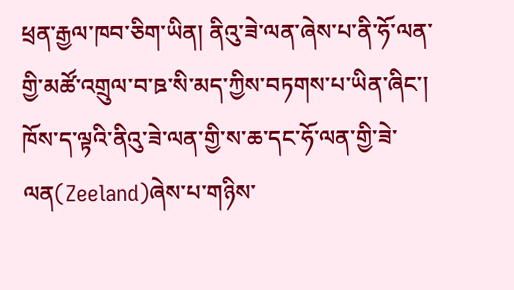ཕྲན་རྒྱལ་ཁབ་ཅིག་ཡིན། ནིའུ་ཟེ་ལན་ཞེས་པ་ནི་ཧོ་ལན་གྱི་མཚོ་འགྲུལ་བ་ཋ་སི་མད་ཀྱིས་བཏགས་པ་ཡིན་ཞིང་། ཁོས་ད་ལྟའི་ནིའུ་ཟེ་ལན་གྱི་ས་ཆ་དང་ཧོ་ལན་གྱི་ཟེ་ལན(Zeeland)ཞེས་པ་གཉིས་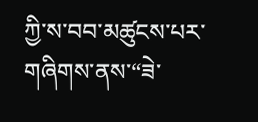ཀྱི་ས་བབ་མཚུངས་པར་གཞིགས་ནས་“ཟེ་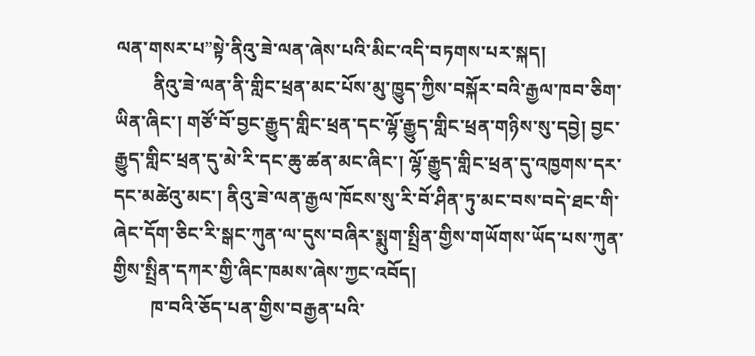ལན་གསར་པ”སྟེ་ནིའུ་ཟེ་ལན་ཞེས་པའི་མིང་འདི་བཏགས་པར་སྐད།
        ནིའུ་ཟེ་ལན་ནི་གླིང་ཕྲན་མང་པོས་མུ་ཁྱུད་ཀྱིས་བསྐོར་བའི་རྒྱལ་ཁབ་ཅིག་ཡིན་ཞིང་། གཙོ་བོ་བྱང་རྒྱུད་གླིང་ཕྲན་དང་ལྷོ་རྒྱུད་གླིང་ཕྲན་གཉིས་སུ་དབྱེ། བྱང་རྒྱུད་གླིང་ཕྲན་དུ་མེ་རི་དང་ཆུ་ཚན་མང་ཞིང་། ལྷོ་རྒྱུད་གླིང་ཕྲན་དུ་འཁྱགས་དར་དང་མཚེའུ་མང་། ནིའུ་ཟེ་ལན་རྒྱལ་ཁོངས་སུ་རི་བོ་ཤིན་ཏུ་མང་བས་བདེ་ཐང་གི་ཞེང་དོག་ཅིང་རི་སྒང་ཀུན་ལ་དུས་བཞིར་སྨུག་སྤྲིན་གྱིས་གཡོགས་ཡོད་པས་ཀུན་གྱིས་སྤྲིན་དཀར་གྱི་ཞིང་ཁམས་ཞེས་ཀྱང་འབོད།
        ཁ་བའི་ཅོད་པན་གྱིས་བརྒྱན་པའི་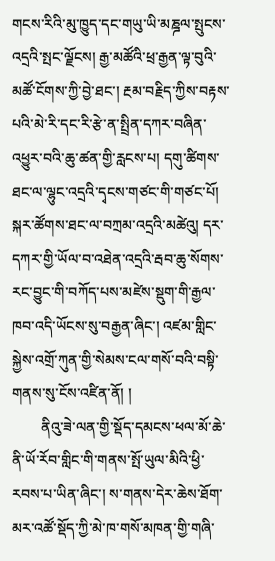གངས་རིའི་མུ་ཁྱུད་དང་གཡུ་ཡི་མཎྜལ་སྤུངས་འདྲའི་སྤང་ལྗོངས། རྒྱ་མཚོའི་ཕྲ་རྒྱན་ལྟ་བུའི་མཚོ་ངོགས་ཀྱི་བྱེ་ཐང་། རྔམ་བརྗིད་ཀྱིས་བརྟས་པའི་མེ་རི་དང་རི་རྩེ་ན་སྤྲིན་དཀར་བཞིན་འཕྱུར་བའི་ཆུ་ཚན་གྱི་རླངས་པ། དགུ་ཚིགས་ཐང་ལ་ལྷུང་འདྲའི་དྭངས་གཙང་གི་གཙང་པོ། སྐར་ཚོགས་ཐང་ལ་བཀྲམ་འདྲའི་མཚེའུ། དར་དཀར་གྱི་ཡོལ་བ་འཐེན་འདྲའི་རྦབ་ཆུ་སོགས་རང་བྱུང་གི་བཀོད་པས་མཛེས་སྡུག་གི་རྒྱལ་ཁབ་འདི་ཡོངས་སུ་བརྒྱན་ཞིང་། འཛམ་གླིང་སྐྱེས་འགྲོ་ཀུན་གྱི་སེམས་ངལ་གསོ་བའི་བསྟི་གནས་སུ་ངོས་འཛིན་ནོ། །
        ནིའུ་ཟེ་ལན་གྱི་སྡོད་དམངས་ཕལ་མོ་ཆེ་ནི་ཡོ་རོབ་གླིང་གི་གནས་སྤོ་ཡུལ་མིའི་ཕྱི་རབས་པ་ཡིན་ཞིང་། ས་གནས་དེར་ཆེས་ཐོག་མར་འཚོ་སྡོད་ཀྱི་མེ་ཁ་གསོ་མཁན་གྱི་གཞི་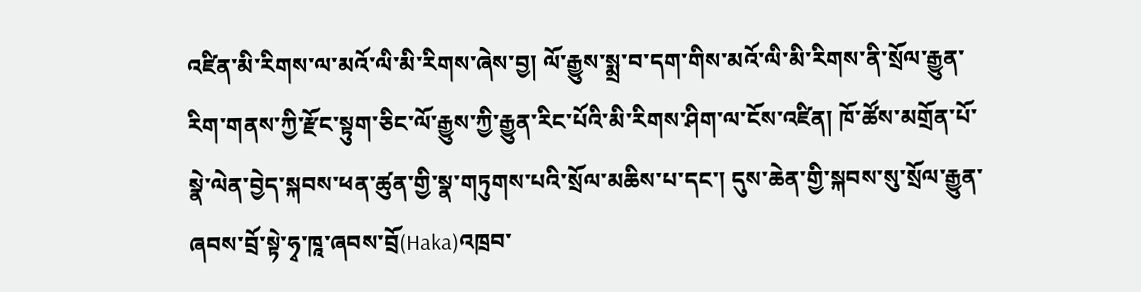འཛིན་མི་རིགས་ལ་མའོ་ལི་མི་རིགས་ཞེས་བྱ། ལོ་རྒྱུས་སྨྲ་བ་དག་གིས་མའོ་ལི་མི་རིགས་ནི་སྲོལ་རྒྱུན་རིག་གནས་ཀྱི་རྫོང་སྟུག་ཅིང་ལོ་རྒྱུས་ཀྱི་རྒྱུན་རིང་པོའི་མི་རིགས་ཤིག་ལ་ངོས་འཛིན། ཁོ་ཚོས་མགྲོན་པོ་སྣེ་ལེན་བྱེད་སྐབས་ཕན་ཚུན་གྱི་སྣ་གཏུགས་པའི་སྲོལ་མཆིས་པ་དང་། དུས་ཆེན་གྱི་སྐབས་སུ་སྲོལ་རྒྱུན་ཞབས་བྲོ་སྟེ་ཧྭ་ཁཱ་ཞབས་བྲོ(Haka)འཁྲབ་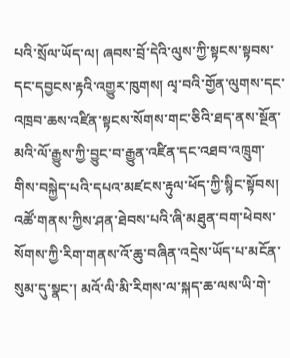པའི་སྲོལ་ཡོད་ལ། ཞབས་བྲོ་དེའི་ལུས་ཀྱི་སྟངས་སྟབས་དང་དབྱངས་རྟའི་འགྱུར་ཁུགས། ལྭ་བའི་གྱོན་ལུགས་དང་འཁྲབ་ཆས་འཛིན་སྟངས་སོགས་གང་ཅིའི་ཐད་ནས་སྔོན་མའི་ལོ་རྒྱུས་ཀྱི་བྱུང་བ་རྒྱུན་འཛིན་དང་འཐབ་འཁྲུག་གིས་བསྐྱེད་པའི་དཔའ་མཛངས་རྟུལ་ཕོད་ཀྱི་སྙིང་སྟོབས། འཚོ་གནས་ཀྱིས་ཤན་ཐེབས་པའི་ཞི་མཐུན་བག་ཕེབས་སོགས་ཀྱི་རིག་གནས་འོ་ཆུ་བཞིན་འདྲེས་ཡོད་པ་མངོན་སུམ་དུ་སྣང་། མའོ་ལི་མི་རིགས་ལ་སྐད་ཆ་ལས་ཡི་གེ་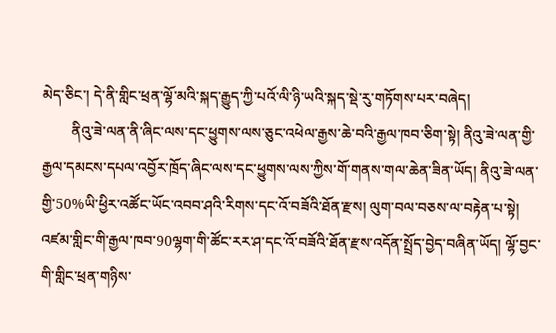མེད་ཅིང་། དེ་ནི་གླིང་ཕྲན་ལྷོ་མའི་སྐད་རྒྱུད་ཀྱི་པའོ་ལི་ཉི་ཡའི་སྐད་སྡེ་རུ་གཏོགས་པར་བཞེད།
        ནིའུ་ཟེ་ལན་ནི་ཞིང་ལས་དང་ཕྱུགས་ལས་ཅུང་འཕེལ་རྒྱས་ཆེ་བའི་རྒྱལ་ཁབ་ཅིག་སྟེ། ནིའུ་ཟེ་ལན་གྱི་རྒྱལ་དམངས་དཔལ་འབྱོར་ཁྲོད་ཞིང་ལས་དང་ཕྱུགས་ལས་ཀྱིས་གོ་གནས་གལ་ཆེན་ཟིན་ཡོད། ནིའུ་ཟེ་ལན་གྱི་50%ཡི་ཕྱིར་འཚོང་ཡོང་འབབ་ཤའི་རིགས་དང་འོ་བཟོའི་ཐོན་རྫས། ལུག་བལ་བཅས་ལ་བརྟེན་པ་སྟེ། འཛམ་གླིང་གི་རྒྱལ་ཁབ་90ལྷག་གི་ཚོང་རར་ཤ་དང་འོ་བཟོའི་ཐོན་རྫས་འདོན་སྤྲོད་བྱེད་བཞིན་ཡོད། ལྷོ་བྱང་གི་གླིང་ཕྲན་གཉིས་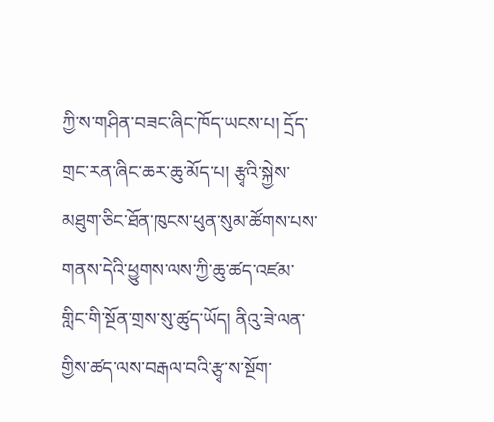ཀྱི་ས་གཤིན་བཟང་ཞིང་ཁོད་ཡངས་པ། དྲོད་གྲང་རན་ཞིང་ཆར་ཆུ་མོད་པ། རྩྭའི་སྐྱེས་མཐུག་ཅིང་ཐོན་ཁུངས་ཕུན་སུམ་ཚོགས་པས་གནས་དེའི་ཕྱུགས་ལས་ཀྱི་ཆུ་ཚད་འཛམ་གླིང་གི་སྔོན་གྲས་སུ་ཚུད་ཡོད། ནིའུ་ཟེ་ལན་གྱིས་ཚད་ལས་བརྒལ་བའི་རྩྭ་ས་སྔོག་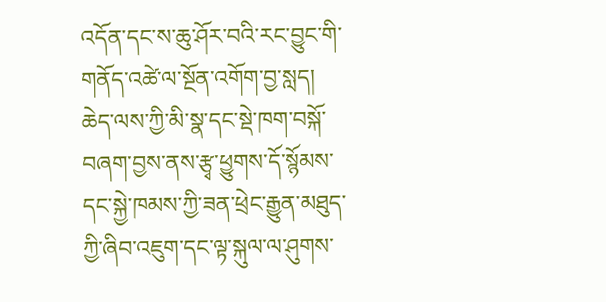འདོན་དང་ས་ཆུ་ཤོར་བའི་རང་བྱུང་གི་གནོད་འཚེ་ལ་སྔོན་འགོག་བྱ་སླད། ཆེད་ལས་ཀྱི་མི་སྣ་དང་སྡེ་ཁག་བསྐོ་བཞག་བྱས་ནས་རྩྭ་ཕྱུགས་དོ་སྙོམས་དང་སྐྱེ་ཁམས་ཀྱི་ཟན་ཕྲེང་རྒྱུན་མཐུད་ཀྱི་ཞིབ་འཇུག་དང་ལྟ་སྐུལ་ལ་ཤུགས་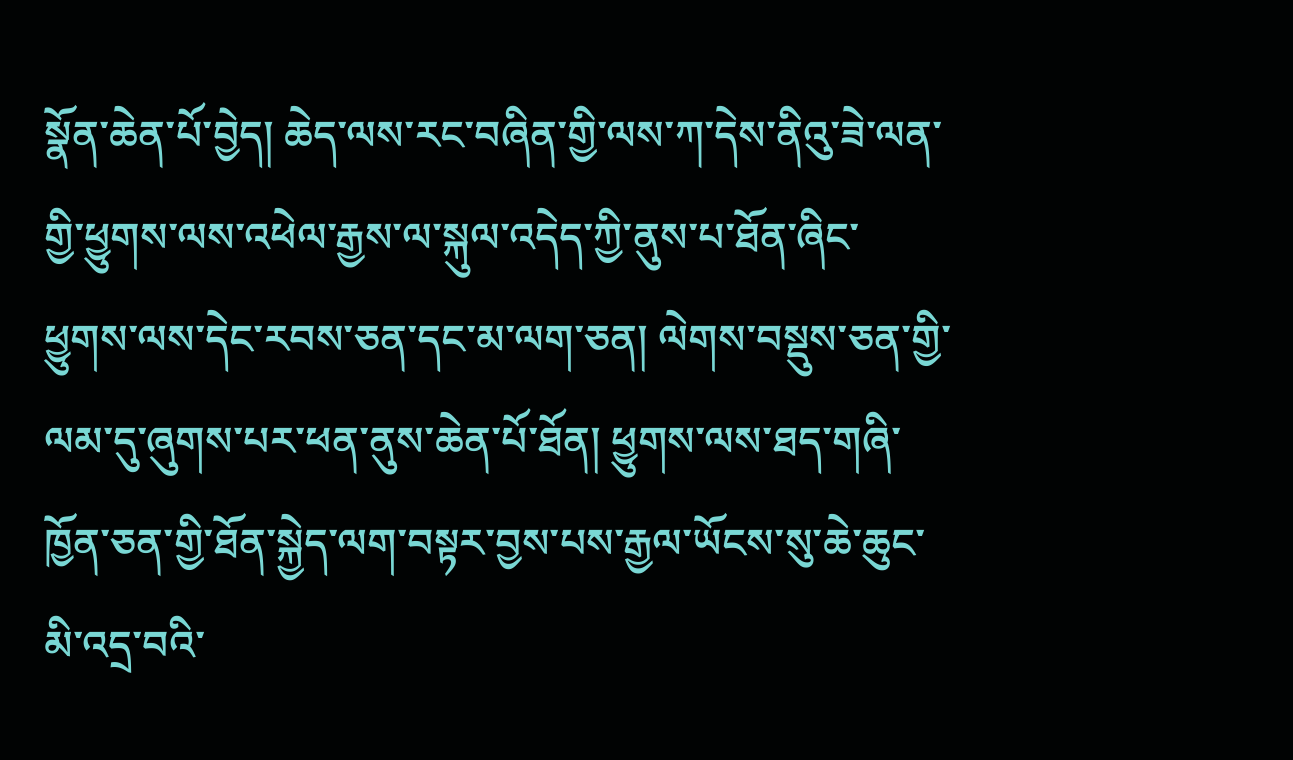སྣོན་ཆེན་པོ་བྱེད། ཆེད་ལས་རང་བཞིན་གྱི་ལས་ཀ་དེས་ནིའུ་ཟེ་ལན་གྱི་ཕྱུགས་ལས་འཕེལ་རྒྱས་ལ་སྐུལ་འདེད་ཀྱི་ནུས་པ་ཐོན་ཞིང་ཕྱུགས་ལས་དེང་རབས་ཅན་དང་མ་ལག་ཅན། ལེགས་བསྡུས་ཅན་གྱི་ལམ་དུ་ཞུགས་པར་ཕན་ནུས་ཆེན་པོ་ཐོན། ཕྱུགས་ལས་ཐད་གཞི་ཁྱོན་ཅན་གྱི་ཐོན་སྐྱེད་ལག་བསྟར་བྱས་པས་རྒྱལ་ཡོངས་སུ་ཆེ་ཆུང་མི་འདྲ་བའི་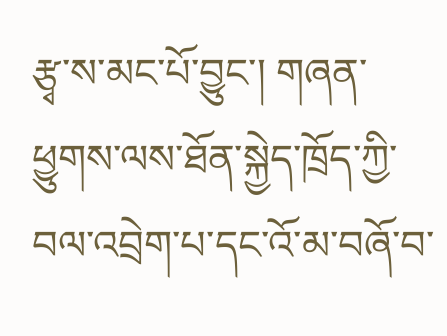རྩྭ་ས་མང་པོ་བྱུང་། གཞན་ཕྱུགས་ལས་ཐོན་སྐྱེད་ཁྲོད་ཀྱི་བལ་འབྲེག་པ་དང་འོ་མ་བཞོ་བ་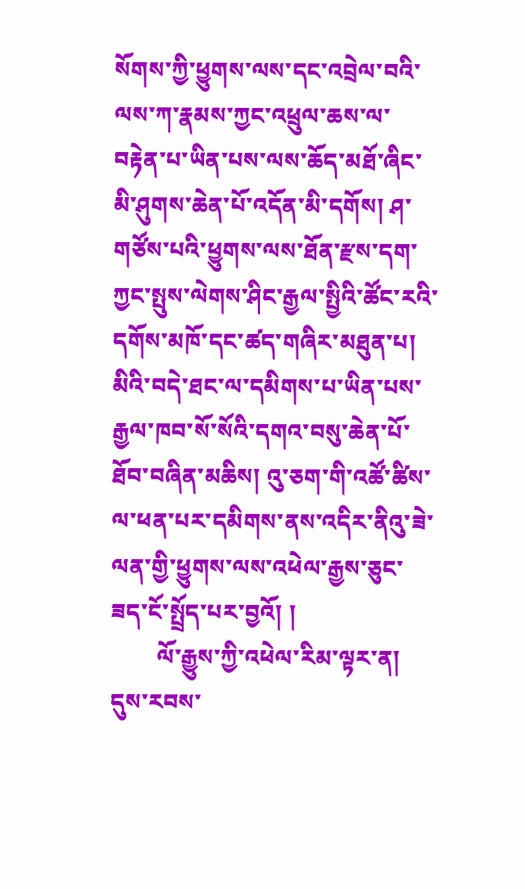སོགས་ཀྱི་ཕྱུགས་ལས་དང་འབྲེལ་བའི་ལས་ཀ་རྣམས་ཀྱང་འཕྲུལ་ཆས་ལ་བརྟེན་པ་ཡིན་པས་ལས་ཆོད་མཐོ་ཞིང་མི་ཤུགས་ཆེན་པོ་འདོན་མི་དགོས། ཤ་གཙོས་པའི་ཕྱུགས་ལས་ཐོན་རྫས་དག་ཀྱང་སྤུས་ལེགས་ཤིང་རྒྱལ་སྤྱིའི་ཚོང་རའི་དགོས་མཁོ་དང་ཚད་གཞིར་མཐུན་པ། མིའི་བདེ་ཐང་ལ་དམིགས་པ་ཡིན་པས་རྒྱལ་ཁབ་སོ་སོའི་དགའ་བསུ་ཆེན་པོ་ཐོབ་བཞིན་མཆིས། འུ་ཅག་གི་འཚོ་ཚིས་ལ་ཕན་པར་དམིགས་ནས་འདིར་ནིའུ་ཟེ་ལན་གྱི་ཕྱུགས་ལས་འཕེལ་རྒྱས་ཅུང་ཟད་ངོ་སྤྲོད་པར་བྱའོ། །
        ལོ་རྒྱུས་ཀྱི་འཕེལ་རིམ་ལྟར་ན། དུས་རབས་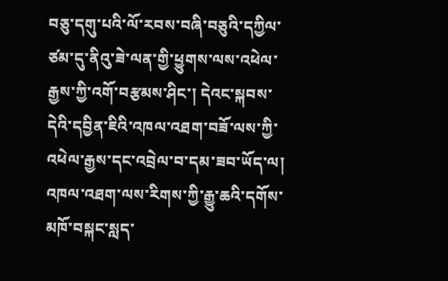བཅུ་དགུ་པའི་ལོ་རབས་བཞི་བཅུའི་དཀྱིལ་ཙམ་དུ་ནིའུ་ཟེ་ལན་གྱི་ཕྱུགས་ལས་འཕེལ་རྒྱས་ཀྱི་འགོ་བརྩམས་ཤིང་། དེའང་སྐབས་དེའི་དབྱིན་ཇིའི་འཁལ་འཐག་བཟོ་ལས་ཀྱི་འཕེལ་རྒྱས་དང་འབྲེལ་བ་དམ་ཟབ་ཡོད་ལ། འཁལ་འཐག་ལས་རིགས་ཀྱི་རྒྱུ་ཆའི་དགོས་མཁོ་བསྐང་སླད་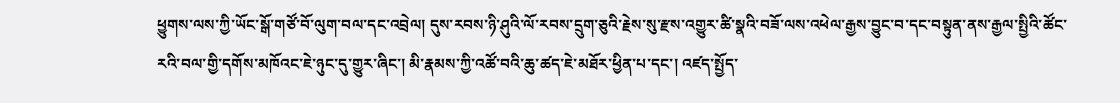ཕྱུགས་ལས་ཀྱི་ཡོང་སྒོ་གཙོ་བོ་ལུག་བལ་དང་འབྲེལ། དུས་རབས་ཉི་ཤུའི་ལོ་རབས་དྲུག་ཅུའི་རྗེས་སུ་རྫས་འགྱུར་ཚི་སྣའི་བཟོ་ལས་འཕེལ་རྒྱས་བྱུང་བ་དང་བསྟུན་ནས་རྒྱལ་སྤྱིའི་ཚོང་རའི་བལ་གྱི་དགོས་མཁོའང་ཇེ་ཉུང་དུ་གྱུར་ཞིང་། མི་རྣམས་ཀྱི་འཚོ་བའི་ཆུ་ཚད་ཇེ་མཐོར་ཕྱིན་པ་དང་། འཛད་སྤྱོད་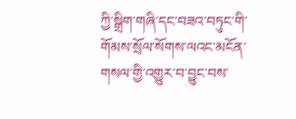ཀྱི་སྒྲིག་གཞི་དང་བཟའ་བཏུང་གི་གོམས་སྲོལ་སོགས་ལའང་མངོན་གསལ་གྱི་འགྱུར་བ་བྱུང་བས་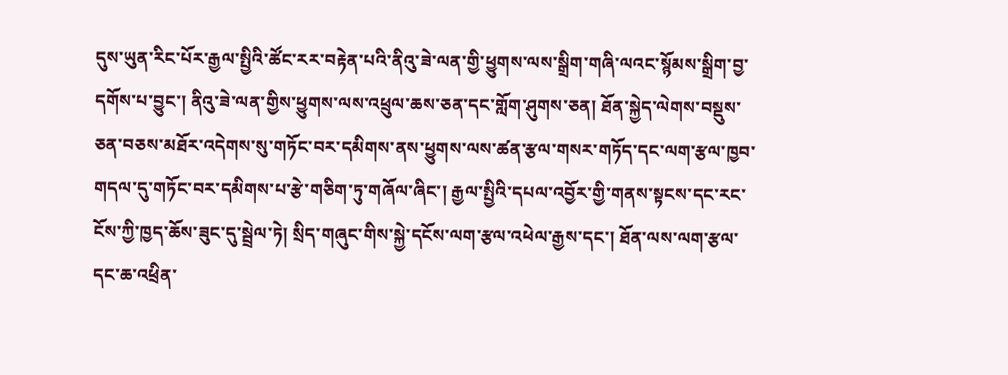དུས་ཡུན་རིང་པོར་རྒྱལ་སྤྱིའི་ཚོང་རར་བརྟེན་པའི་ནིའུ་ཟེ་ལན་གྱི་ཕྱུགས་ལས་སྒྲིག་གཞི་ལའང་སྙོམས་སྒྲིག་བྱ་དགོས་པ་བྱུང་། ནིའུ་ཟེ་ལན་གྱིས་ཕྱུགས་ལས་འཕྲུལ་ཆས་ཅན་དང་གློག་ཤུགས་ཅན། ཐོན་སྐྱེད་ལེགས་བསྡུས་ཅན་བཅས་མཐོར་འདེགས་སུ་གཏོང་བར་དམིགས་ནས་ཕྱུགས་ལས་ཚན་རྩལ་གསར་གཏོད་དང་ལག་རྩལ་ཁྱབ་གདལ་དུ་གཏོང་བར་དམིགས་པ་རྩེ་གཅིག་ཏུ་གཞོལ་ཞིང་། རྒྱལ་སྤྱིའི་དཔལ་འབྱོར་གྱི་གནས་སྟངས་དང་རང་ངོས་ཀྱི་ཁྱད་ཆོས་ཟུང་དུ་སྦྲེལ་ཏེ། སྲིད་གཞུང་གིས་སྐྱེ་དངོས་ལག་རྩལ་འཕེལ་རྒྱས་དང་། ཐོན་ལས་ལག་རྩལ་དང་ཆ་འཕྲིན་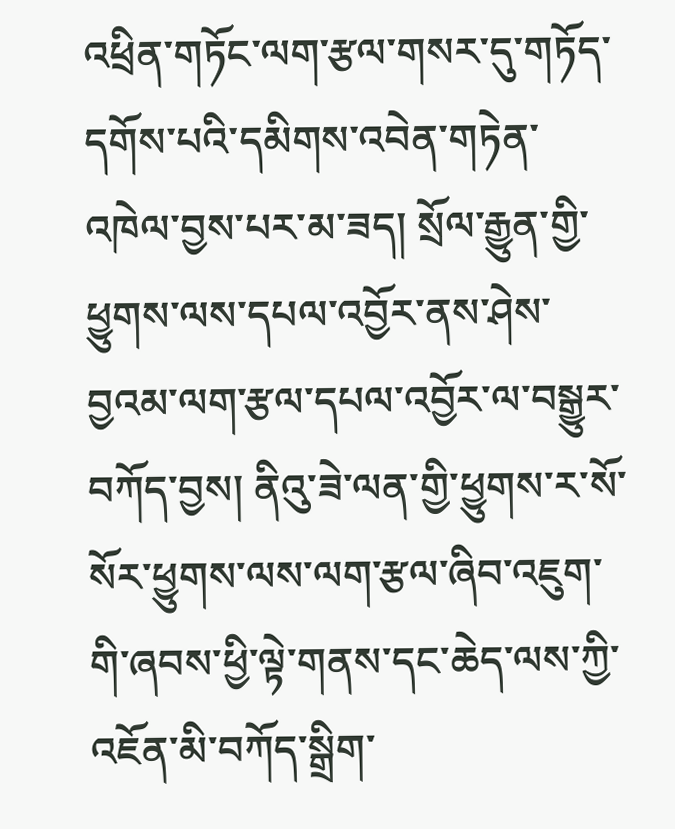འཕྲིན་གཏོང་ལག་རྩལ་གསར་དུ་གཏོད་དགོས་པའི་དམིགས་འབེན་གཏེན་འཁེལ་བྱས་པར་མ་ཟད། སྲོལ་རྒྱུན་གྱི་ཕྱུགས་ལས་དཔལ་འབྱོར་ནས་ཤེས་བྱའམ་ལག་རྩལ་དཔལ་འབྱོར་ལ་བསྒྱུར་བཀོད་བྱས། ནིའུ་ཟེ་ལན་གྱི་ཕྱུགས་ར་སོ་སོར་ཕྱུགས་ལས་ལག་རྩལ་ཞིབ་འཇུག་གི་ཞབས་ཕྱི་ལྟེ་གནས་དང་ཆེད་ལས་ཀྱི་འཇོན་མི་བཀོད་སྒྲིག་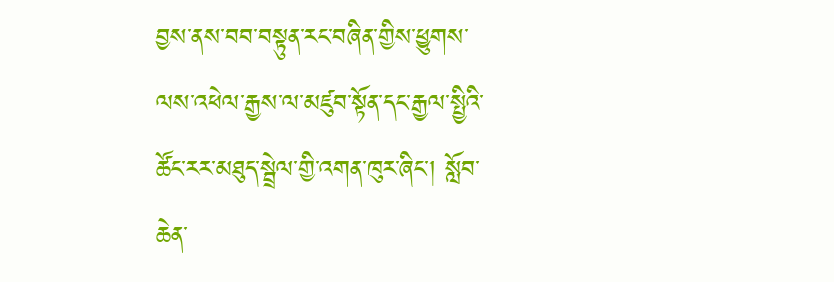བྱས་ནས་བབ་བསྟུན་རང་བཞིན་གྱིས་ཕྱུགས་ལས་འཕེལ་རྒྱས་ལ་མཛུབ་སྟོན་དང་རྒྱལ་སྤྱིའི་ཚོང་རར་མཐུད་སྦྲེལ་གྱི་འགན་ཁུར་ཞིང་། སློབ་ཆེན་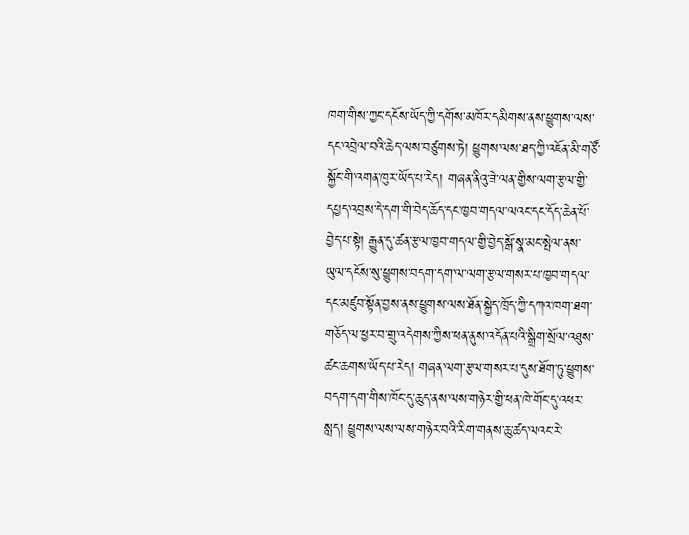ཁག་གིས་ཀྱང་དངོས་ཡོད་ཀྱི་དགོས་མཁོར་དམིགས་ནས་ཕྱུགས་ལས་དང་འབྲེལ་བའི་ཆེད་ལས་བཙུགས་ཏེ། ཕྱུགས་ལས་ཐད་ཀྱི་འཇོན་མི་གཙོ་སྐྱོང་གི་འགན་ཁུར་ཡོད་པ་རེད། གཞན་ནིའུ་ཟེ་ལན་གྱིས་ལག་རྩལ་གྱི་དཔྱད་འབྲས་དེ་དག་གི་བེད་ཆོད་དང་ཁྱབ་གདལ་ལའང་དང་དོད་ཆེན་པོ་བྱེད་པ་སྟེ། རྒྱུན་དུ་ཚན་རྩལ་ཁྱབ་གདལ་གྱི་བྱེད་སྒོ་སྣ་མང་སྤེལ་ནས་ཡུལ་དངོས་སུ་ཕྱུགས་བདག་དག་ལ་ལག་རྩལ་གསར་པ་ཁྱབ་གདལ་དང་མཛུབ་སྟོན་བྱས་ནས་ཕྱུགས་ལས་ཐོན་སྐྱེད་ཁྲོད་ཀྱི་དཀའ་ཁག་ཐག་གཅོད་ལ་ཕྱར་བ་གྲུ་འདེགས་ཀྱིས་ཕན་ནུས་འདོན་པའི་སྒྲིག་སྲོལ་འཐུས་ཚང་ཆགས་ཡོད་པ་རེད། གཞན་ལག་རྩལ་གསར་པ་དུས་ཐོག་ཏུ་ཕྱུགས་བདག་དག་གིས་ཁོང་དུ་ཆུད་ནས་ལས་གཉེར་གྱི་ཕན་ཁེ་གོང་དུ་འཕར་སླད། ཕྱུགས་ལས་ལས་གཉེར་བའི་རིག་གནས་ཆུ་ཚད་ལའང་རེ་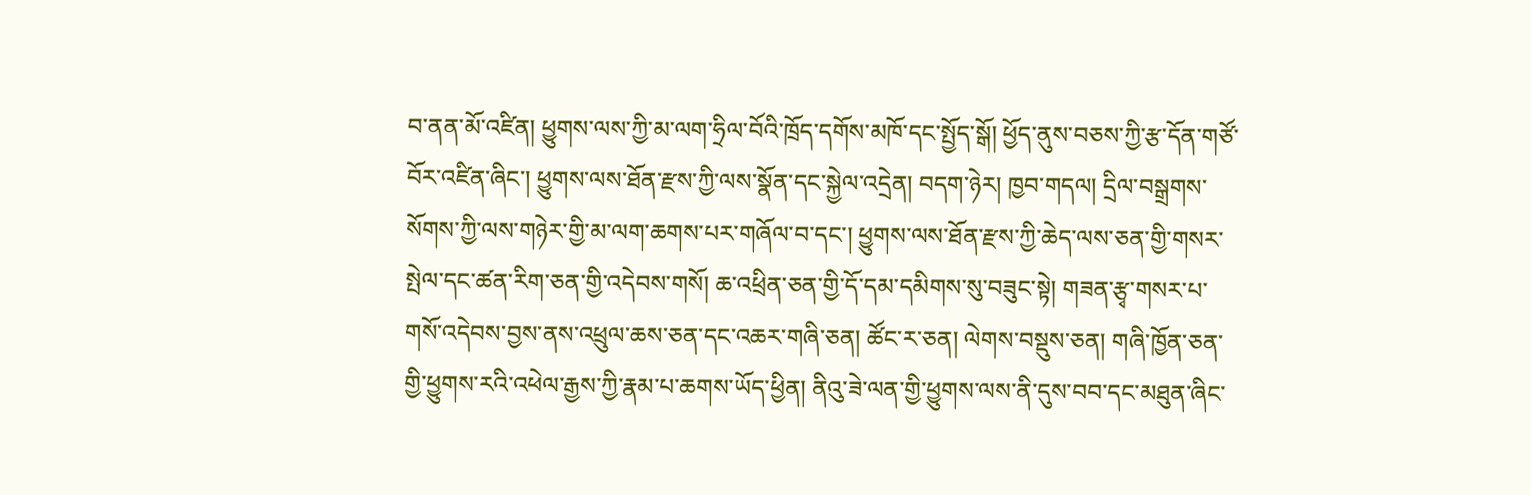བ་ནན་མོ་འཛིན། ཕྱུགས་ལས་ཀྱི་མ་ལག་ཧྲིལ་བོའི་ཁྲོད་དགོས་མཁོ་དང་སྤྱོད་སྒོ། ཕྱོད་ནུས་བཅས་ཀྱི་རྩ་དོན་གཙོ་བོར་འཛིན་ཞིང་། ཕྱུགས་ལས་ཐོན་རྫས་ཀྱི་ལས་སྣོན་དང་སྐྱེལ་འདྲེན། བདག་ཉེར། ཁྱབ་གདལ། དྲིལ་བསྒྲགས་སོགས་ཀྱི་ལས་གཉེར་གྱི་མ་ལག་ཆགས་པར་གཞོལ་བ་དང་། ཕྱུགས་ལས་ཐོན་རྫས་ཀྱི་ཆེད་ལས་ཅན་གྱི་གསར་སྤེལ་དང་ཚན་རིག་ཅན་གྱི་འདེབས་གསོ། ཆ་འཕྲིན་ཅན་གྱི་དོ་དམ་དམིགས་སུ་བཟུང་སྟེ། གཟན་རྩྭ་གསར་པ་གསོ་འདེབས་བྱས་ནས་འཕྲུལ་ཆས་ཅན་དང་འཆར་གཞི་ཅན། ཚོང་ར་ཅན། ལེགས་བསྡུས་ཅན། གཞི་ཁྱོན་ཅན་གྱི་ཕྱུགས་རའི་འཕེལ་རྒྱས་ཀྱི་རྣམ་པ་ཆགས་ཡོད་ཕྱིན། ནིའུ་ཟེ་ལན་གྱི་ཕྱུགས་ལས་ནི་དུས་བབ་དང་མཐུན་ཞིང་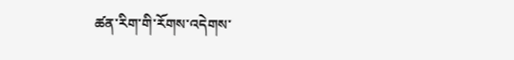ཚན་རིག་གི་རོགས་འདེགས་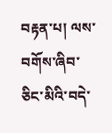བརྟན་པ། ལས་བགོས་ཞིབ་ཅིང་མིའི་བདེ་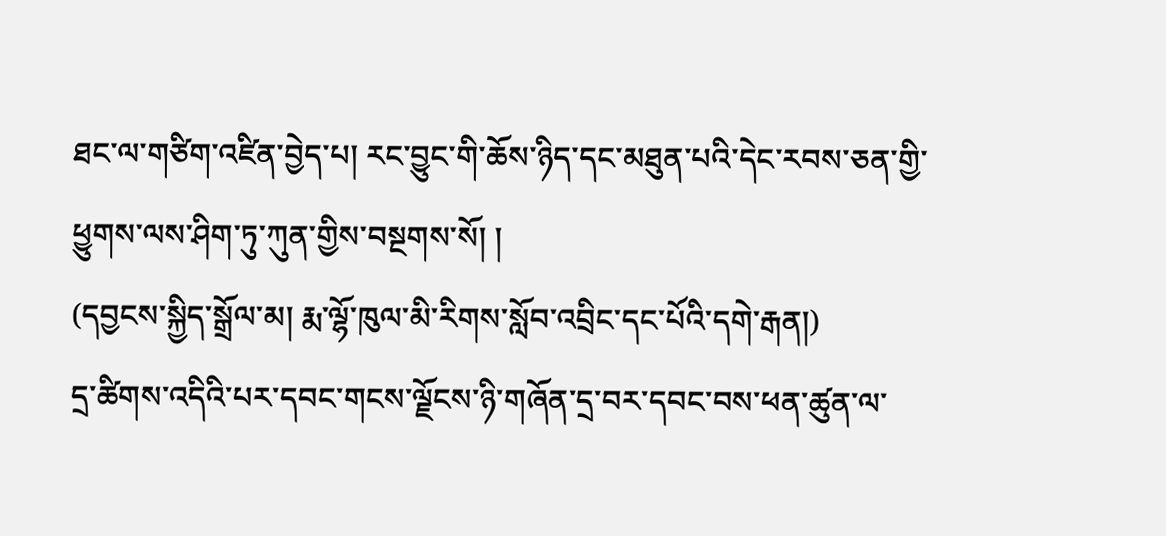ཐང་ལ་གཙིག་འཛིན་བྱེད་པ། རང་བྱུང་གི་ཆོས་ཉིད་དང་མཐུན་པའི་དེང་རབས་ཅན་གྱི་ཕྱུགས་ལས་ཤིག་ཏུ་ཀུན་གྱིས་བསྔགས་སོ། །
(དབྱངས་སྐྱིད་སྒྲོལ་མ། རྨ་ལྷོ་ཁུལ་མི་རིགས་སློབ་འབྲིང་དང་པོའི་དགེ་རྒན།)
དྲ་ཚིགས་འདིའི་པར་དབང་གངས་ལྗོངས་ཉི་གཞོན་དྲ་བར་དབང་བས་ཕན་ཚུན་ལ་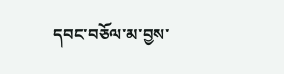དབང་བཅོལ་མ་བྱས་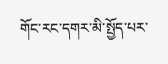གོང་རང་དགར་མི་སྤྱོད་པར་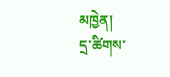མཁྱེན།
དྲ་ཚིགས་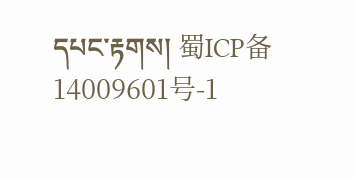དཔང་རྟགས། 蜀ICP备14009601号-1